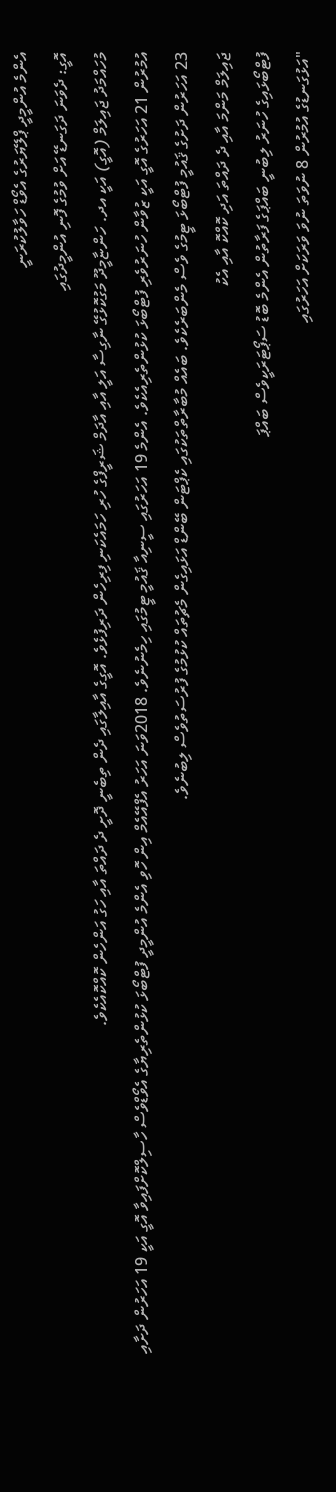އެންމެ އުންމީދީ ޕްލޭޔަރުގެ އެވޯޑް ހަވާލުކުރަނީ
އޮގީ: ދެވަނަ ދަގަނޑޭ އަށް ވުމުގެ ފޮނި އުންމީދުގައި
މުހައްމަދު ޖައިލަމް (އޮގީ) އަކީ އދ. ހަންޏާމީދޫ މަގުކޮޅުގޭ ނާގިސާ އަލީ އާއި އާދަމް ޝަރީފްގެ ހުރި ހަމައެކަނި ފިރިހެން ދަރިފުޅެވެ. އޮގީގެ އާއިލާގައި ދެން ތިބެނީ ދޮށީ ދެ ދައްތަ އާއި ހަގު އަންހެން ކޮއްކޮއެކެވެ.
އުމުރުން 21 އަހަރުގެ އޮގީ އަކީ ޒުވާން ހުނަރުވެރި ފުޓްބޯޅަ ކުޅުންތެރިއެކެވެ. އެންމެ 19 އަހަރުގައި ސީނިއާ ޤައުމީ ޓީމުގައި ހިމެނުނެވެ. 2018ވަނަ އަހަރު އެފްއޭއެމް އިން ހޮވި އެންމެ އުންމީދީ ފުޓްބޯޅަ ކުޅުންތެރިޔާގެ އެވޯޑްވެސް ހާސިލްކޮށްފައިވާ އޮގީ އަކީ 19 އަހަރުން ދަށާއި 23 އަހަރުން ދަށުގެ ޤައުމީ ފުޓްބޯޅަ ޓީމުގެ ވެސް މެންބަރެކެވެ. ބައެއް މުބާރާތްތަކުގައި ކެޕްޓަން ބޭންޑް އަޅައިގެން މެޗުތައް ކުޅުމުގެ ފުރުސަތުވެސް ލިބުނެވެ.
ޖައިލަމް މަންމަ އާއި ދެ ދައްތަ އަދި ކޮއްކޮ އާއި އެކު
ފުޓްބޯޅައިގެ ހުނަރު ލިބުނީ ބައްޕަގެ ފަރާތުން އެންމެ ބޮޑު ސަޕޯޓަރަކީވެސް ބައްޕަ
"އަޅުގަނޑުގެ އުމުރުން 8 ނުވަތަ ނުވަ ވަރަކަށް އަހަރުގައި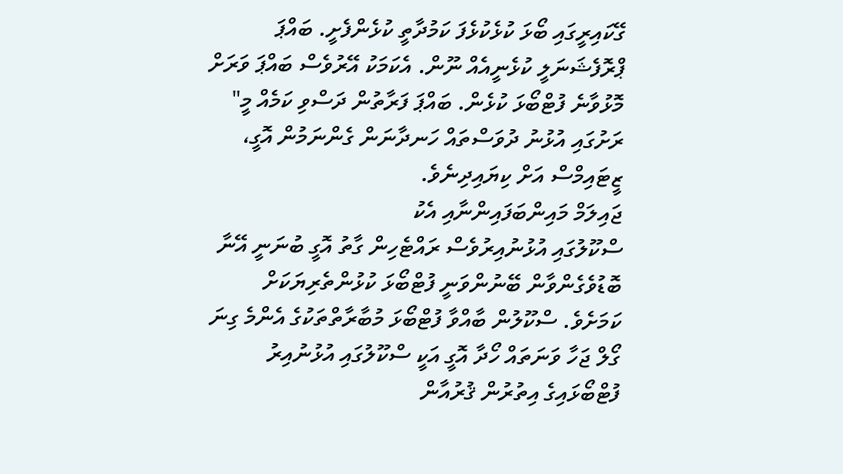ގޭކައިރީގައި ބޯޅަ ކުޅެކުޅެފަ ކަމުދާތީ ކުޅެންފެށީ. ބައްޕަ ޕްރޮފެޝަނަލީ ކުޅެނީއެއް ނޫން. އެކަމަކު އޭރުވެސް ބައްޕަ ވަރަށް މޮޅުވާނެ ފުޓްބޯޅަ ކުޅެން. ބައްޕަ ފަރާތުން ދަސްވި ކަމެއް މީ" ރަށުގައި އުޅުނު ދުވަސްތައް ހަނދާނަން ގެންނަމުން އޮގީ، ޒީޓައިމްސް އަށް ކިޔައިދިނެވެ.
ޖައިލަމް މައިންބަފައިންނާއި އެކު
ސްކޫލުގައި އުޅުނުއިރުވެސް ރައްޓެހިން ގާތު އޮގީ ބުނަނީ އޭނާ ބޮޑުވެގެންވާން ބޭނުންވަނީ ފުޓްބޯޅަ ކުޅުންތެރިޔަކަށް ކަމަށެވެ. ސްކޫލުން ބާއްވާ ފުޓްބޯޅަ މުބާރާތްތަކުގެ އެންމެ ގިނަ ގޯލް ޖަހާ ވަނަތައް ހޯދާ އޮގީ އަކީ ސްކޫލުގައި އުޅުނުއިރު ފުޓްބޯޅައިގެ އިތުރުން ޤުރުއާން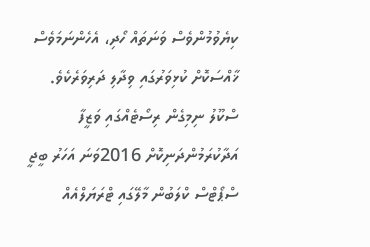ކިޔެވުމުންވެސް ވަނަތައް ހޯދި، އެހެންނަމަވެސް ޚާއްސަކޮށް ކުޅިވަރުގައި ވިދާލި ދަރިވަރެކެވެ.
ސްކޫލު ނިމިގެން ރިސޯޓެއްގައި ވަޒީފާ އަދާކުރަމުންދަނިކޮށް 2016ވަނަ އަހަރު ބީޖީ ސްޕޯޓްސް ކްލަބުން މާލޭގައި ޓްރަޔަލްއެއް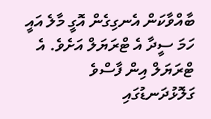ބާއްވާކަން އެނގިގެން އޮގީ މާލެ އައީ ހަމަ ސީދާ އެ ޓްރަޔަލް އަށެވެ. އެ ޓްރަޔަލް އިން ފާސްވެ ގަލޮޅުދަނޑުގައި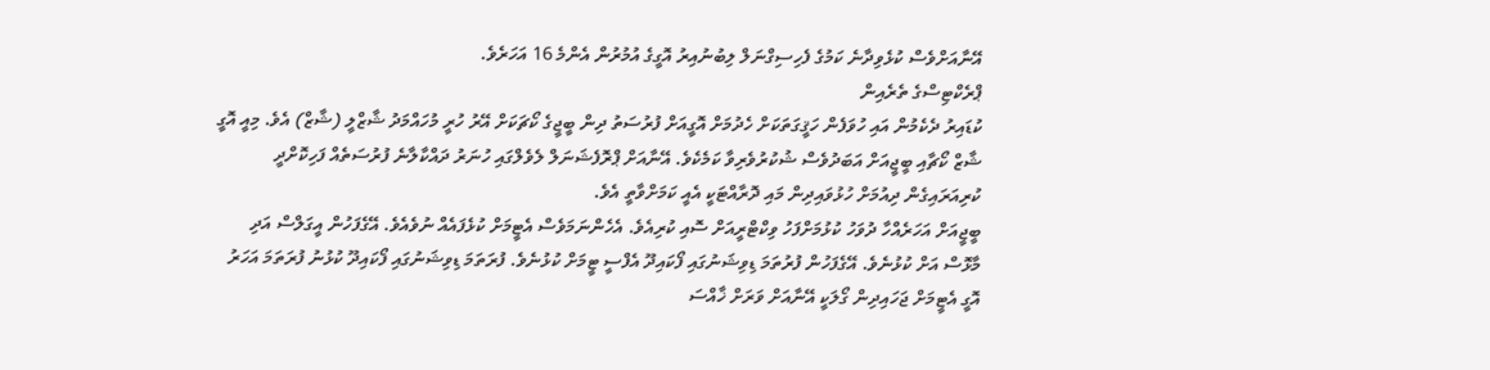އޭނާއަށްވެސް ކުޅެވިދާނެ ކަމުގެ ފެހިސިގްނަލް ލިބުނުއިރު އޮގީގެ އުމުރުން އެންމެ 16 އަހަރެވެ.
ޕްރެކްޓިސްގެ ތެރެއިން
ކުޑައިރު ދެކެމުން އައި ހުވަފެން ހަޤީގަތަކަށް ހެދުމަށް އޮގީއަށް ފުރުސަތު ދިން ބީޖީގެ ކޯޗަކަށް އޭރު ހުރީ މުހައްމަދު ޝާޒްލީ (ޝާޒް) އެވެ. މިއީ އޮގީ ޝާޒް ކޯޗާއި ބީޖީއަށް އަބަދުވެސް ޝުކުރުވެރިވާ ކަމެކެވެ. އޭނާއަށް ޕްރޮފެޝަނަލް ލެވެލްގައި ހުނަރު ދައްކާލާނެ ފުރުސަތެއް ފަހިކޮށްދީ ކުރިއަރައިގެން ދިއުމަށް ހުޅުވައިދިން މައި ދޮރާއްޓަކީ އެއީ ކަމަށްވާތީ އެވެ.
ބީޖީއަށް އަހަރެއްހާ ދުވަހު ކުޅުމަށްފަހު ވިކްޓްރީއަށް ސޮއި ކުރިއެވެ. އެހެންނަމަވެސް އެޓީމަށް ކުޅެފައެއް ނުވެއެވެ. އޭގެފަހުން އީގަލްސް އަދި މާޅޮސް އަށް ކުޅުނެވެ. އޭގެފަހުން ފުރުތަމަ ޑިވިޝަނުގައި ފޯކައިދޫ އެފްސީ ޓީމަށް ކުޅުނެވެ. ފުރަތަމަ ޑިވިޝަނުގައި ފޯކައިދޫ ކުޅުނު ފުރަތަމަ އަހަރު އޮގީ އެޓީމަށް ޖަހައިދިން ގޯލަކީ އޭނާއަށް ވަރަށް ޚާއްސަ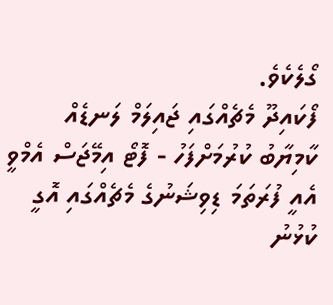ގޯލެކެވެ.
ފޯކައިދޫ މެޗެއްގައި ޖައިލަމް ލަނޑެއް ކާމިޔާބު ކުރުމަށްފަހު - ފޮޓޯ އިމޭޖަސް އެމްވީ
އެއީ ފުރަތަމަ ޑިވިޝަނުގެ މެޗެއްގައި އޮގީ ކުޅުނު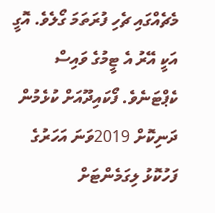މެޗެއްގައި ޗެހި ފުރަތަމަ ގޯލެވެ. އޮގީ އަކީ އޭރު އެ ޓީމުގެ ވައިސް ކެޕްޓަނެވެ. ފޯކައިދޫއަށް ކުޅެމުން ދަނިކޮށް 2019ވަނަ އަހަރުގެ ފަހުކޮޅު ލިގަމެންޓަށް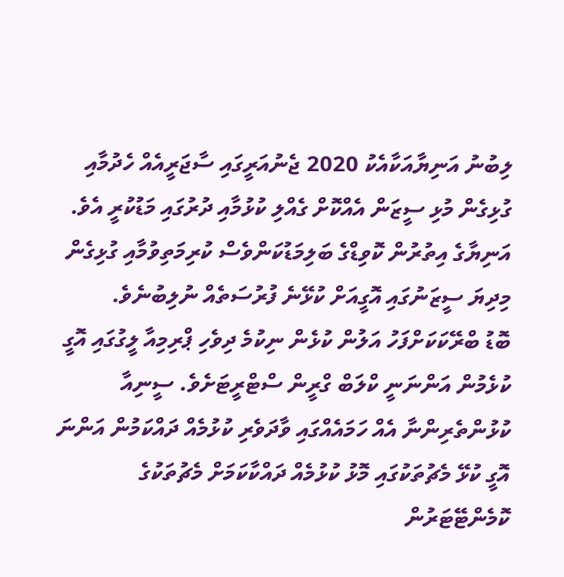ލިބުނު އަނިޔާއަކާއެކު 2020 ޖެނުއަރީގައި ސާޖަރީއެއް ހެދުމާއި ގުޅިގެން މުޅި ސީޒަން އެއްކޮށް ގެއްލި ކުޅުމާއި ދުރުގައި މަޑުކުރީ އެވެ. އަނިޔާގެ އިތުރުން ކޮވިޑްގެ ބަލިމަޑުކަންވެސް ކުރިމަތިވުމާއި ގުޅިގެން މިދިޔަ ސީޒަނުގައި އޮގީއަށް ކުޅޭނެ ފުރުސަތެއް ނުލިބުނެވެ.
ބޮޑު ބްރޭކަކަށްފަހު އަލުން ކުޅެން ނިކުމެ ދިވެހި ޕްރިމިއާ ލީގުގައި އޮގީ ކުޅެމުން އަންނަނީ ކްލަބް ގްރީން ސްޓްރީޓަށެވެ. ސީނިއާ ކުޅުންތެރިންނާ އެއް ހަމައެއްގައި ވާދަވެރި ކުޅުމެއް ދައްކަމުން އަންނަ އޮގީ ކުޅޭ މެޗުތަކުގައި މޮޅު ކުޅުމެއް ދައްކާކަމަށް މެޗުތަކުގެ ކޮމެންޓޭޓަރުން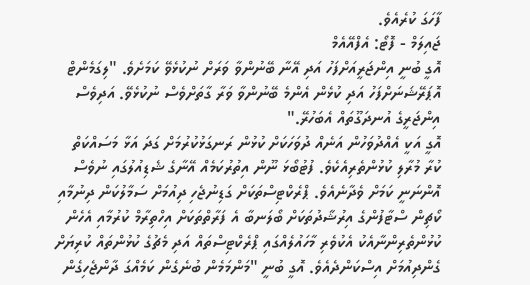ފާހަގަ ކުރެއެވެ.
ޖައިލަމް - ފޮޓޯ: އެފްއޭއެމް
އޮގީ ބުނީ އިންޖަރީއަށްފަހު އަދި އޭނާ ބޭނުންވާ ވަރަށް ނުކުޅެވޭ ކަމަށެވެ. "ލިގަމެންޓް އޮޕަރޭޝަނަށްފަހު އަދި ކުޅެން އެންމެ ބޭނުންވާ ވަރާ ގާތަށްވެސް ނުކުޅެވޭ. އަދިވެސް އިންޖަރީގެ އުނދަގޫތައް އެބަހުރޭ."
އޮގީ އަކީ އެއްދުވަހުން އަނެއް ދުވަހަކަށް ކުޅުން ރަނގަޅުކުރުމަށް ގަދަ އަޅާ މަސައްކަތް ކުރާ މުރާލި ކުޅުންތެރިއެކެވެ. ފުޓުބޯޅަ ނޫން އިތުރުކަމެއް އޭނާގެ ޝެޑިއުލުގައި ނުވެސް އޮންނަނީ ކަމަށް ވެދާނެއެވެ. ޕްރެކްޓިސްތަކަށް ގަޑިނުޖެހި ދިއުމަށް ސަމާލުކަން ދިނުމާއި ކޯޗިން ސްޓާފުންގެ އިރުޝާދުތަކަށް ބޯލަނބާ އެ ފަރާތްތަކަށް އިހްތިރާމް ކުރުމާއި އެހެން ކުޅުންތެރިންނާއެކު އެކުވެރި މާހައުލެއްގައި ޕްރެކްޓިސްތައް އަދި މެޗުގެ ކުޅުންތައް ކުރިޔަށް ގެންދިއުމަށް އިސްކަންދެއެވެ. އޮގީ ބުނީ "މަންމަމެން ބުނެގެން ކަމެއްގަ ދާންޖެހިގެން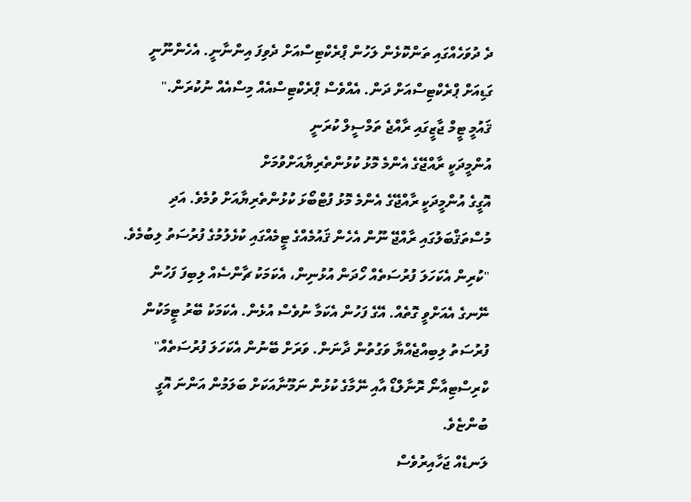ދެ ދުވަހެއްގައި ތަންކޮޅެން ލަހުން ޕްރެކްޓިސްއަށް ދެވިފަ އިންނާނީ. އެހެންނޫނީ ގަޑިއަށް ޕްރެކްޓިސްއަށް ދަން. އެއްވެސް ޕްރެކްޓިސްއެއް މިސްއެއް ނުކުރަން."
ޤައުމީ ޓީމް ޖާޒީގައި ރާއްޖެ ތަމްސީލް ކުރަނީ
އުންމީދަކީ ރާއްޖޭގެ އެންމެ މޮޅު ކުޅުންތެރިޔާއަށްވުމަށް
އޮގީގެ އުންމީދަކީ ރާއްޖޭގެ އެންމެ މޮޅު ފުޓްބޯޅަ ކުޅުންތެރިޔާއަށް ވުމެވެ. އަދި މުސްތަޤްބަލުގައި ރާއްޖޭ ނޫން އެހެން ޤައުމެއްގެ ޓީމެއްގައި ކުޅެލުމުގެ ފުރުސަތު ލިބުމެވެ.
"ކުރިން އެކަހަލަ ފުރުސަތެއް ހޯދަން އުޅުނިން، އެކަމަކު ޗާންސެއް ލިބިފަ ފަހުން ނޭނގެ އެއަށްވީ ގޮތެއް. އޭގެ ފަހުން އެކަމާ ނުވެސް އުޅެން. އެކަމަކު ބޭރު ޓީމަކުން ފުރުސަތު ލިބިއްޖެއްޔާ ވަގުތުން ދާނަން. ވަރަށް ބޭނުން އެކަހަލަ ފުރުސަތެއް" ކްރިސްޓިއާނޯ ރޮނާލްޑޯ އާއި ނޭމާގެ ކުޅުން ނަމޫނާއަކަށް ބަލަމުން އަންނަ އޮގީ ބުންޏެވެ.
ލަނޑެއް ޖަހާއިރުވެސް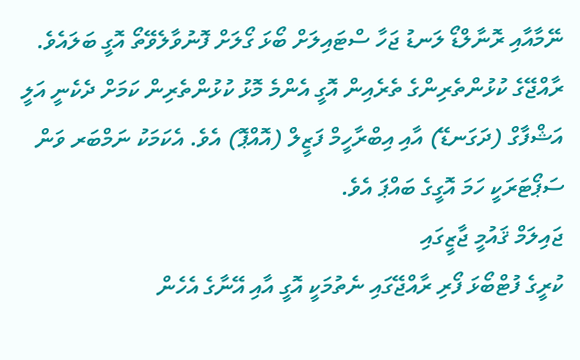ނޭމާއާއި ރޮނާލްޑޯ ލަނޑު ޖަހާ ސްޓައިލަށް ބޯޅަ ގޯލަށް ފޮނުވާލެވޭތޯ އޮގީ ބަލައެވެ. ރާއްޖޭގެ ކުޅުންތެރިންގެ ތެރެއިން އޮގީ އެންމެ މޮޅު ކުޅުންތެރިން ކަމަށް ދެކެނީ އަލީ އަޝްފާގް (ދަގަނޑޭ) އާއި އިބްރާހީމް ފަޒީލް (އޮއްޕޮ) އެވެ. އެކަމަކު ނަމްބަރ ވަން ސަޕޯޓަރަކީ ހަމަ އޮގީގެ ބައްޕަ އެވެ.
ޖައިލަމް ޤައުމީ ޖާޒީގައި
ކުރީގެ ފުޓްބޯޅަ ފޯރި ރާއްޖޭގައި ނެތުމަކީ އޮގީ އާއި އޭނާގެ އެހެން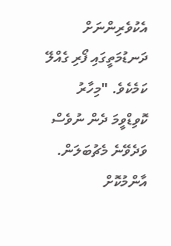އެކުވެރިންނަށް ދަނޑުމަތީގައި ފޯރި ގެއްލޭ ކަމެކެވެ. "މިހާރު ކޮވިޑްވީމަ ދެން ނުވެސް ވަދެވޭނެ މެޗުބަލަން. އާންމުކޮށް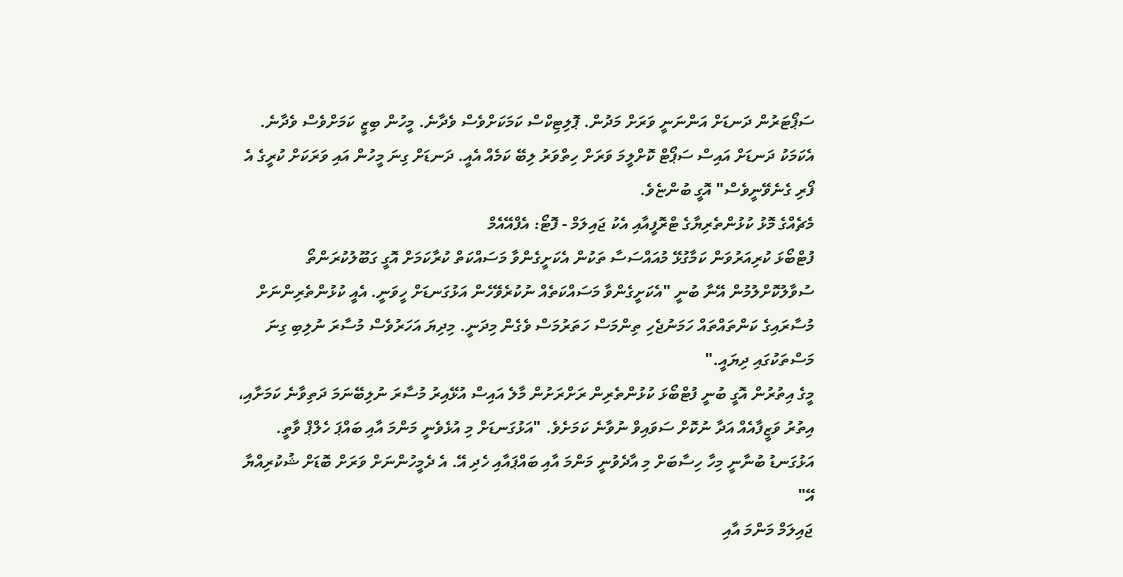ސަޕޯޓަރުން ދަނޑަށް އަންނަނީ ވަރަށް މަދުން. ޕޮލިޓިކްސް ކަމަކަށްވެސް ވެދާނެ. މީހުން ބިޒީ ކަމަށްވެސް ވެދާނެ. އެކަމަކު ދަނޑަށް އައިސް ސަޕޯޓް ކޮށްލީމަ ވަރަށް ހިތްވަރު ލިބޭ ކަމެއް އެއީ. ދަނޑަށް ގިނަ މީހުން އައި ވަރަކަށް ކުރީގެ އެ ފޯރި ގެނެވޭނީވެސް" އޮގީ ބުންޏެވެ.
މެޗެއްގެ މޮޅު ކުޅުންތެރިޔާގެ ޓްރޮފީއާއި އެކު ޖައިލަމް - ފޮޓޯ: އެފްއޭއެމް
ފުޓްބޯޅަ ކުރިއަރުވަން ކަމާގުޅޭ މުއައްސަސާ ތަކުން އެކަށީގެންވާ މަސައްކަތް ކުރާކަމަށް އޮގީ ގަބޫލުކުރަންތޯ ސުވާލުކޮށްލުމުން އޭނާ ބުނީ "އެކަށީގެންވާ މަސައްކަތެއް ނުކުރެވޭހެން އަޅުގަނޑަށް ހީވަނީ. އެއީ ކުޅުންތެރިންނަށް މުސާރައިގެ ކަންތައްތައް ހަމަނުޖެހި ތިންމަސް ހަތަރުމަސް ވެގެން މިދަނީ. މިދިޔަ އަހަރުވެސް މުސާރަ ނުލިބި ގިނަ މަސްތަކުގައި ދިޔައީ."
މީގެ އިތުރުން އޮގީ ބުނީ ފުޓްބޯޅަ ކުޅުންތެރިން ރަށްރަށުން މާލެ އައިސް އުޅޭއިރު މުސާރަ ނުލިބޭނަމަ ދަތިވާނެ ކަމަށާއި، އިތުރު ވަޒީފާއެއް އަދާ ނުކޮށް ސަވައިވް ނުވާނެ ކަމަށެވެ. "އަޅުގަނޑަށް މި އުޅެވެނީ މަންމަ އާއި ބައްޕަ ހެލްޕް ވާތީ. އަޅުގަނޑު ބުނާނީ މިހާ ހިސާބަށް މި އާދެވުނީ މަންމަ އާއި ބައްޕައާއި ހެދި އޭ. އެ ދެމީހުންނަށް ވަރަށް ބޮޑަށް ޝުކުރިއްޔާ އޭ"
ޖައިލަމް މަންމަ އާއި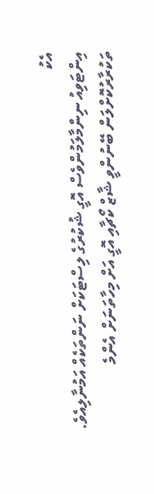އެކު
އިންޓަވިއު ނިންމާލަމުންވެސް އޮގީ ޝުކުރުގެ ލިސްޓަކަށް ނަންތަކެއް އަމުނާލިއެވެ.
ތަކުރާރުކޮށްލަން ބޭނުންވީ ޝާޒް ކޯޗާއި އޮގީ އަށް މިހާތަނަށް އެންމެ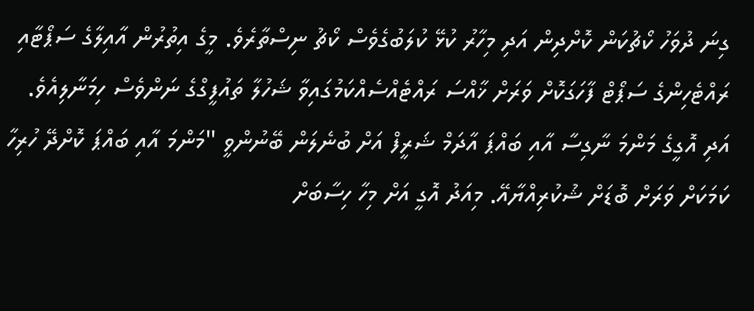ގިނަ ދުވަހު ކޯޗުކަން ކޮށްދިން އަދި މިހާރު ކުޅޭ ކުލަބުގެވެސް ކޯޗު ނިސްތާރެވެ. މީގެ އިތުރުން އާއިލާގެ ސަޕޯޓާއި ރައްޓެހިންގެ ސަޕޯޓް ފާހަގަކޮށް ވަރަށް ޚާއްސަ ރައްޓެއްސެއްކަމުގައިވާ ޝަހުލާ ތައުފީގްގެ ނަންވެސް ހިމަނާލިއެވެ. އަދި އޮގީގެ މަންމަ ނާގިސާ އާއި ބައްޕަ އާދަމް ޝަރީފް އަށް ބުނެލަން ބޭނުންވީ "މަންމަ އާއި ބައްޕަ ކޮށްދޭ ހުރިހާ ކަމަކަށް ވަރަށް ބޮޑަށް ޝުކުރިއްޔާއޭ. މިއަދު އޮގީ އަށް މިހާ ހިސާބަށް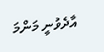އާދެވުނީ މަންމަ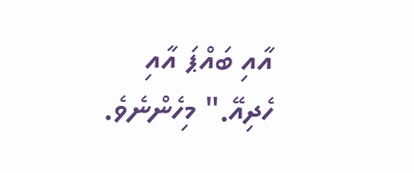އާއި ބައްޕަ އާއި ހެދިއޭ." މިހެންނެވެ.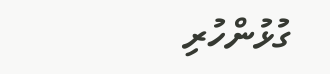ގުޅުންހުރި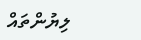ލިޔުންތައް